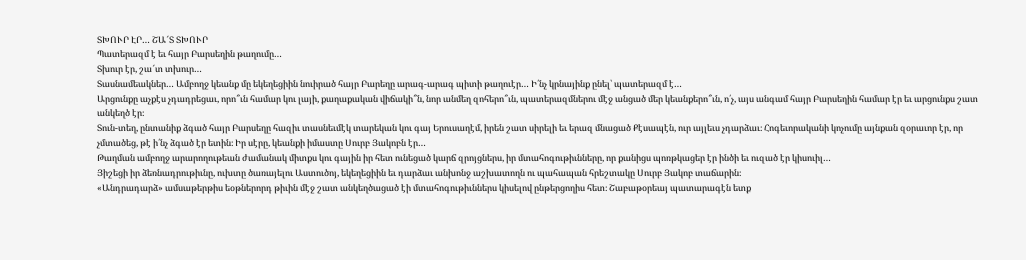ՏԽՈՒՐ ԷՐ… ՇԱ՜Տ ՏԽՈՒՐ
Պատերազմ է եւ հայր Բարսեղին թաղումը…
Տխուր էր, շա՜տ տխուր…
Տասնամեակներ… Ամբողջ կեանք մը եկեղեցիին նուիրած հայր Բարեղը արագ-արագ պիտի թաղուէր… Ի՛նչ կրնայինք ընել՝ պատերազմ է…
Արցունքը աչքէս չդադրեցաւ, որո՞ւն համար կու լայի, քաղաքական վիճակի՞ն, նոր անմեղ զոհերո՞ւն, պատերազմներու մէջ անցած մեր կեանքերո՞ւն, ո՛չ, այս անգամ հայր Բարսեղին համար էր եւ արցունքս շատ անկեղծ էր։
Տուն-տեղ, ընտանիք ձգած հայր Բարսեղը հազիւ տասնեւմէկ տարեկան կու գայ Երուսաղէմ, իրեն շատ սիրելի եւ երազ մնացած Քէսապէն, ուր այլեւս չդարձաւ։ Հոգեւորականի կոչումը այնքան զօրաւոր էր, որ չմտածեց, թէ ի՛նչ ձգած էր ետին։ Իր սէրը, կեանքի իմաստը Սուրբ Յակոբն էր…
Թաղման ամբողջ արարողութեան ժամանակ միտքս կու գային իր հետ ունեցած կարճ զրոյցներս, իր մտահոգութիւնները, որ քանիցս պոռթկացեր էր ինծի եւ ուզած էր կիսուիլ…
Յիշեցի իր ձեռնադրութիւնը, ուխտը ծառայելու Աստուծոյ, եկեղեցիին եւ դարձաւ անխոնջ աշխատողն ու պահապան հրեշտակը Սուրբ Յակոբ տաճարին։
«Անդրադարձ» ամսաթերթիս եօթներորդ թիւին մէջ շատ անկեղծացած էի մտահոգութիւններս կիսելով ընթերցողիս հետ։ Շաբաթօրեայ պատարագէն ետք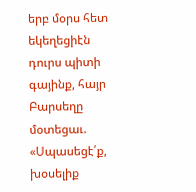երբ մօրս հետ եկեղեցիէն դուրս պիտի գայինք, հայր Բարսեղը մօտեցաւ. «Սպասեցէ՛ք, խօսելիք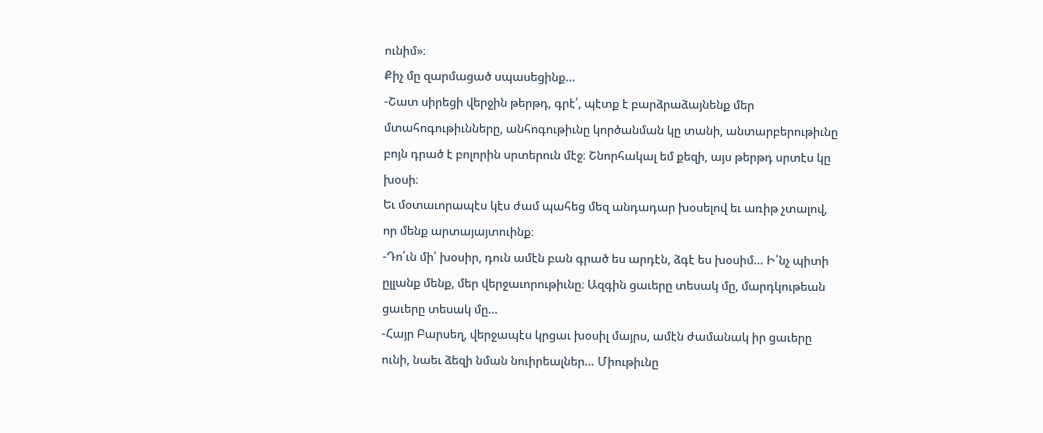ունիմ»։
Քիչ մը զարմացած սպասեցինք…
-Շատ սիրեցի վերջին թերթդ, գրէ՛, պէտք է բարձրաձայնենք մեր մտահոգութիւնները, անհոգութիւնը կործանման կը տանի, անտարբերութիւնը բոյն դրած է բոլորին սրտերուն մէջ։ Շնորհակալ եմ քեզի, այս թերթդ սրտէս կը խօսի։
Եւ մօտաւորապէս կէս ժամ պահեց մեզ անդադար խօսելով եւ առիթ չտալով, որ մենք արտայայտուինք։
-Դո՛ւն մի՛ խօսիր, դուն ամէն բան գրած ես արդէն, ձգէ ես խօսիմ… Ի՛նչ պիտի ըլլանք մենք, մեր վերջաւորութիւնը։ Ազգին ցաւերը տեսակ մը, մարդկութեան ցաւերը տեսակ մը…
-Հայր Բարսեղ, վերջապէս կրցաւ խօսիլ մայրս, ամէն ժամանակ իր ցաւերը ունի, նաեւ ձեզի նման նուիրեալներ… Միութիւնը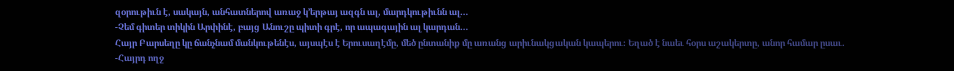զօրութիւն է, սակայն, անհատներով առաջ կ՚երթայ ազգն ալ, մարդկութիւնն ալ…
-Չեմ գիտեր տիկին Արփինէ, բայց Անուշը պիտի գրէ, որ ապագային ալ կարդան…
Հայր Բարսեղը կը ճանչնամ մանկութենէս, այսպէս է Երուսաղէմը, մեծ ընտանիք մը առանց արիւնակցական կապերու։ Եղած է նաեւ հօրս աշակերտը, անոր համար ըսաւ.
-Հայրդ ողջ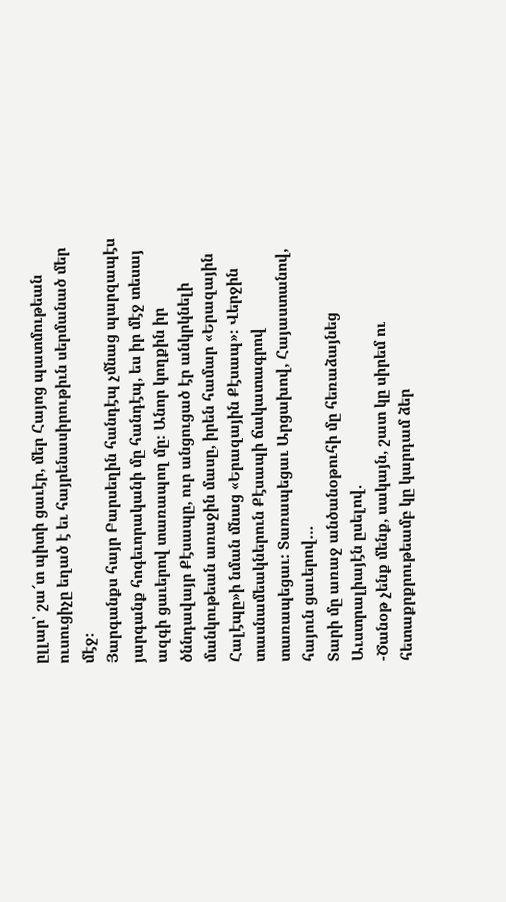ըլլար՝ շա՜տ պիտի ցաւէր, մեր Հայոց պատմութեան ուսուցիչը եղած է եւ հայրենասիրութիւն սերմանած մեր մէջ։
Յարգանքս հայր Բարսեղին հանդէպ չմնաց պարզապէս յարգանք հոգեւորականի մը հանդէպ, ես իր մէջ տեսայ ազգի ցաւերով տառապող մը։ Անոր կողքին իր ծննդավայր Քէսապը, ուր անցուցած էր անկրկնելի մանկութեան առաջին մասը, իրեն համար «Երազային Հալէպը»ի նման մնաց «Երազային Քէսապ»։ Վերջին տասնամեակներուն Քէսապի ճակատագրով տառապեցաւ։ Տառապեցաւ Արցախով, Հայաստանով, հայուն ցաւերով…
Տարի մը առաջ անծանօթուհի մը հեռաձայնեց Աւստրալիայէն ըսելով.
-Ծանօթ չենք մենք, սակայն, շատ կը սիրեմ ու հետաքրքրութեամբ կը կարդամ ձեր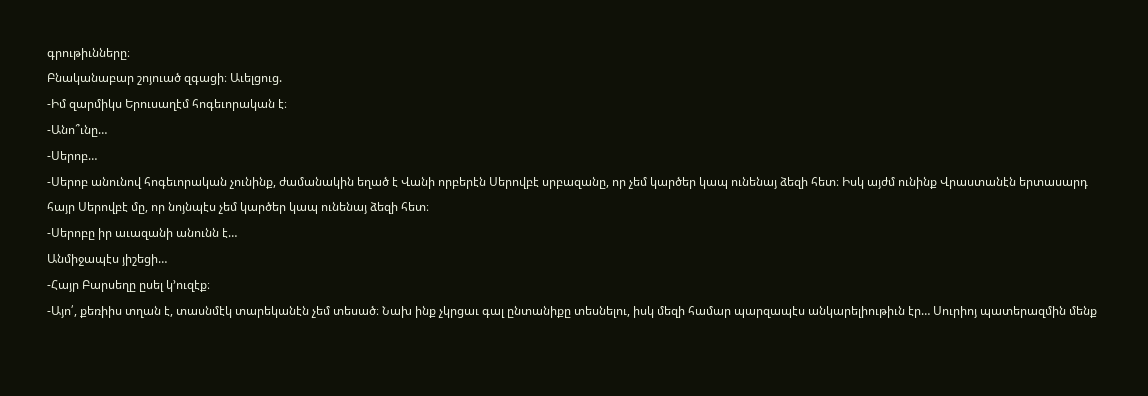գրութիւնները։
Բնականաբար շոյուած զգացի։ Աւելցուց.
-Իմ զարմիկս Երուսաղէմ հոգեւորական է։
-Անո՞ւնը…
-Սերոբ…
-Սերոբ անունով հոգեւորական չունինք, ժամանակին եղած է Վանի որբերէն Սերովբէ սրբազանը, որ չեմ կարծեր կապ ունենայ ձեզի հետ։ Իսկ այժմ ունինք Վրաստանէն երտասարդ հայր Սերովբէ մը, որ նոյնպէս չեմ կարծեր կապ ունենայ ձեզի հետ։
-Սերոբը իր աւազանի անունն է…
Անմիջապէս յիշեցի…
-Հայր Բարսեղը ըսել կ՚ուզէք։
-Այո՛, քեռիիս տղան է, տասնմէկ տարեկանէն չեմ տեսած։ Նախ ինք չկրցաւ գալ ընտանիքը տեսնելու, իսկ մեզի համար պարզապէս անկարելիութիւն էր… Սուրիոյ պատերազմին մենք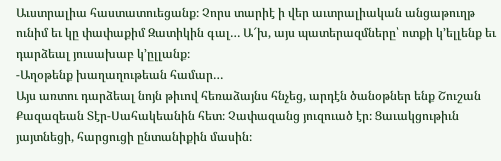Աւստրալիա հաստատուեցանք։ Չորս տարիէ ի վեր աւտրալիական անցաթուղթ ունիմ եւ կը փափաքիմ Զատիկին գալ… Ա՜խ, այս պատերազմները՝ ոտքի կ՚ելլենք եւ դարձեալ յուսախաբ կ՚ըլլանք։
-Աղօթենք խաղաղութեան համար…
Այս առտու դարձեալ նոյն թիւով հեռաձայնս հնչեց, արդէն ծանօթներ ենք Շուշան Քազազեան Տէր-Սահակեանին հետ։ Չափազանց յուզուած էր։ Ցաւակցութիւն յայտնեցի, հարցուցի ընտանիքին մասին։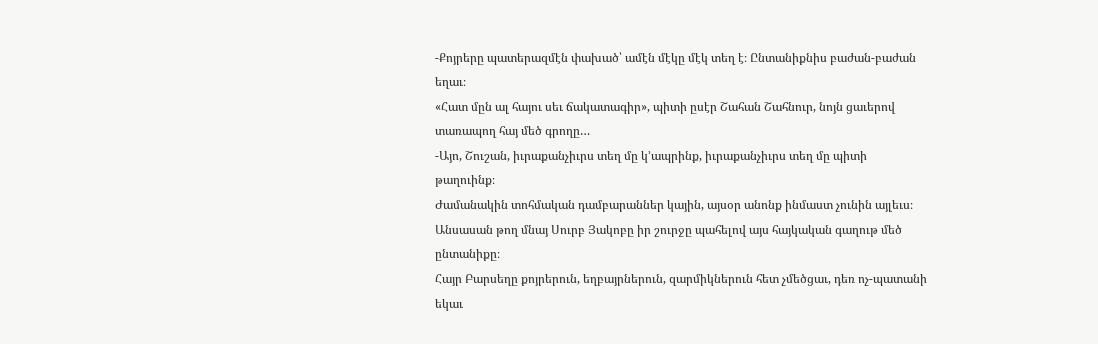-Քոյրերը պատերազմէն փախած՝ ամէն մէկը մէկ տեղ է։ Ընտանիքնիս բաժան-բաժան եղաւ։
«Հատ մըն ալ հայու սեւ ճակատագիր», պիտի ըսէր Շահան Շահնուր, նոյն ցաւերով տառապող հայ մեծ գրողը…
-Այո, Շուշան, իւրաքանչիւրս տեղ մը կ՚ապրինք, իւրաքանչիւրս տեղ մը պիտի թաղուինք։
Ժամանակին տոհմական դամբարաններ կային, այսօր անոնք ինմաստ չունին այլեւս։
Անսասան թող մնայ Սուրբ Յակոբը իր շուրջը պահելով այս հայկական գաղութ մեծ ընտանիքը։
Հայր Բարսեղը քոյրերուն, եղբայրներուն, զարմիկներուն հետ չմեծցաւ, դեռ ոչ-պատանի եկաւ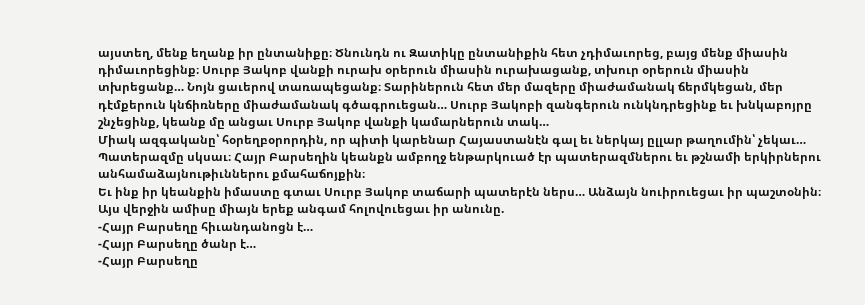այստեղ, մենք եղանք իր ընտանիքը։ Ծնունդն ու Զատիկը ընտանիքին հետ չդիմաւորեց, բայց մենք միասին դիմաւորեցինք։ Սուրբ Յակոբ վանքի ուրախ օրերուն միասին ուրախացանք, տխուր օրերուն միասին տխրեցանք… Նոյն ցաւերով տառապեցանք։ Տարիներուն հետ մեր մազերը միաժամանակ ճերմկեցան, մեր դէմքերուն կնճիռները միաժամանակ գծագրուեցան… Սուրբ Յակոբի զանգերուն ունկնդրեցինք եւ խնկաբոյրը շնչեցինք, կեանք մը անցաւ Սուրբ Յակոբ վանքի կամարներուն տակ…
Միակ ազգականը՝ հօրեղբօրորդին, որ պիտի կարենար Հայաստանէն գալ եւ ներկայ ըլլար թաղումին՝ չեկաւ… Պատերազմը սկսաւ։ Հայր Բարսեղին կեանքն ամբողջ ենթարկուած էր պատերազմներու եւ թշնամի երկիրներու անհամաձայնութիւններու քմահաճոյքին։
Եւ ինք իր կեանքին իմաստը գտաւ Սուրբ Յակոբ տաճարի պատերէն ներս… Անձայն նուիրուեցաւ իր պաշտօնին։
Այս վերջին ամիսը միայն երեք անգամ հոլովուեցաւ իր անունը.
-Հայր Բարսեղը հիւանդանոցն է…
-Հայր Բարսեղը ծանր է…
-Հայր Բարսեղը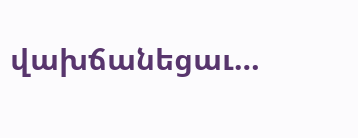վախճանեցաւ…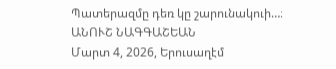Պատերազմը դեռ կը շարունակուի…։
ԱՆՈՒՇ ՆԱԳԳԱՇԵԱՆ
Մարտ 4, 2026, Երուսաղէմ